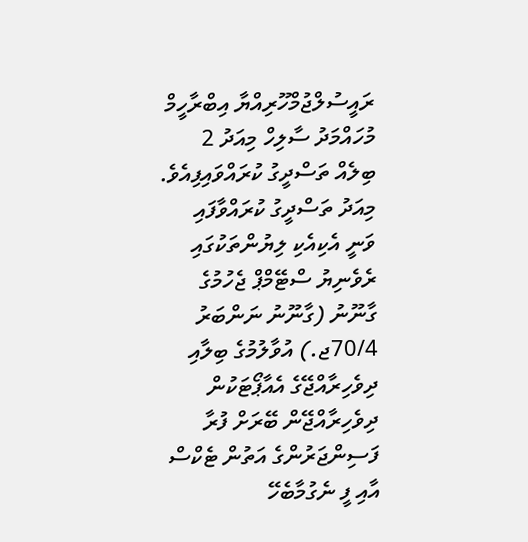ރައީސުލްޖުމްހޫރިއްޔާ އިބްރާހީމް މުހައްމަދު ސާލިހް މިއަދު 2 ބިލެއް ތަސްދީގު ކުރައްވައިފިއެވެ.
މިއަދު ތަސްދީގު ކުރައްވާފައި ވަނީ އެކިއެކި ލިޔުންތަކުގައި ރެވެނިޔު ސްޓޭމްޕް ޖެހުމުގެ ގާނޫނު (ގާނޫނު ނަންބަރު 70/4ޖ.) އުވާލުމުގެ ބިލާއި ދިވެހިރާއްޖޭގެ އެއާޕޯޓަކުން ދިވެހިރާއްޖޭން ބޭރަށް ފުރާ ފަސިންޖަރުންގެ އަތުން ޓެކްސް އާއި ފީ ނެގުމާބެހޭ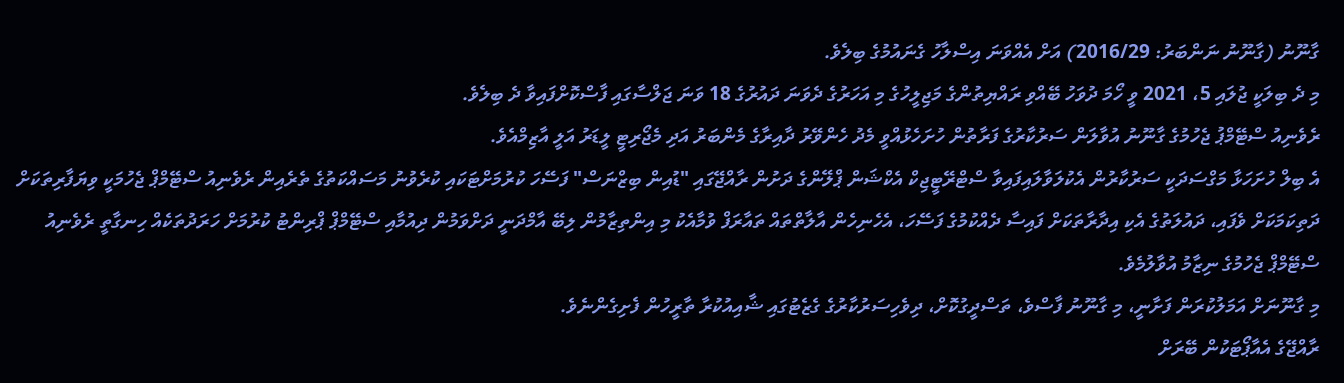ގާނޫނު (ގާނޫނު ނަންބަރު: 2016/29) އަށް އެއްވަނަ އިސްލާހު ގެނައުމުގެ ބިލެވެ.
މި ދެ ބިލަކީ ޖުލައި 5، 2021 ވީ ހޯމަ ދުވަހު ބޭއްވި ރައްޔިތުންގެ މަޖިލީހުގެ މި އަހަރުގެ ދެވަނަ ދައުރުގެ 18 ވަނަ ޖަލްސާގައި ފާސްކޮށްފައިވާ ދެ ބިލެވެ.
ރެވެނިއު ސްޓޭމްޕު ޖެހުމުގެ ގާނޫނު އުވާލަން ސަރުކާރުގެ ފަރާތުން ހުށަހެޅުއްވީ މެދު ހެންވޭރު ދާއިރާގެ މެންބަރު އަދި މެޖޯރިޓީ ލީޑަރު އަލީ އާޒިމްއެވެ.
އެ ބިލް ހުށަހަޅާ މަގްސަދަކީ ސަރުކާރުން އެކުލަވާލައިފައިވާ ސްޓްރޭޓީޖިކް އެކްޝަން ޕްލޭންގެ ދަށުން ރާއްޖޭގައި "ޑުއިން ބިޒްނަސް" ފަސޭހަ ކުރުމަށްޓަކައި ކުރެވުނު މަސައްކަތުގެ ތެރެއިން ރެވެނިއު ސްޓޭމްޕް ޖެހުމަކީ ވިޔަފާރިތަކަށް ދަތިކަމަކަށް ވެފައި، ދައުލަތުގެ އެކި އިދާރާތަކަށް ފައިސާ ދެއްކުމުގެ ފަސޭހަ، އެހެނިހެން އާލާތްތައް ތައާރަފް ވުމާއެކު މި އިންތިޒާމުން ލިބޭ އާމްދަނީ ދަށްވަމުން ދިއުމާއި ސްޓޭމްޕް ޕްރިންޓު ކުރުމަށް ހަރަދުތަކެއް ހިނގާތީ ރެވެނިއު ސްޓޭމްޕް ޖެހުމުގެ ނިޒާމު އުވާލުމެވެ.
މި ގާނޫނަށް އަމަލުކުރަން ފަށާނީ، މި ގާނޫނު ފާސްވެ، ތަސްދީގުކޮށް، ދިވެހިސަރުކާރުގެ ގެޒެޓުގައި ޝާއިއުކުރާ ތާރީހުން ފެށިގެންނެވެ.
ރާއްޖޭގެ އެއާޕޯޓަކުން ބޭރަށް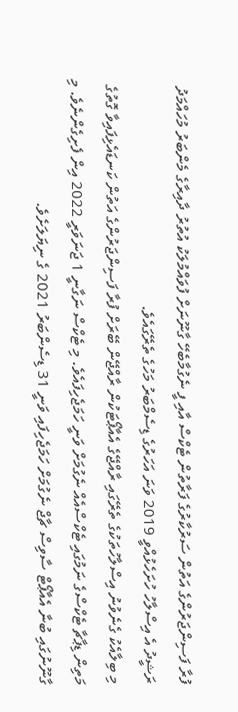ފުރާ ފަސިންޖަރުންގެ އަތުން ސަރުކާރުގެ ފަރާތުން ޓެކްސް އާއި ފީ ނެގުމާބެހޭ ގާނޫނަށް ފުވައްމުލަކު އުތުރު ދާއިރާގެ މެންބަރު މުހައްމަދު ރަޝީދު އެ އިސްލާހު ހުށަހެޅުއްވީ 2019 ވަނަ އަހަރުގެ ޑިސެމްބަރު މަހުގެ ތެރޭގައެވެ.
މި ބިލާއެކު ގެނެވުނު އިސްލާހުތަކުގެ ތެރޭގައި ރާއްޖޭގެ އެއާޕޯޓަކުން ރާއްޖޭން ބޭރަށް ފުރާ ފަސިންޖަރުންގެ އަތުން ކަނޑައެޅިފައިވާ ގޮތުގެ މަތިން ޑިޕާޗާ ޓެކްސްގެ ނަމުގައި ޓެކްސްއެއް ނެގުމަށް ވަނީ ހަމަޖެހިފައެވެ. މި ޓެކްސް ނަގާނީ 1 ޖަނަވަރީ 2022 އިން ފެށިގެންނެވެ. މި ގާނޫނުގައި ބުނާ އެއާޕޯޓް ސާވިސް ޗާޖް ނެގުމަށް ހަމަޖެހިފައި ވަނީ 31 ޑިސެންބަރު 2021 ގެ ނިޔަލަށެވެ.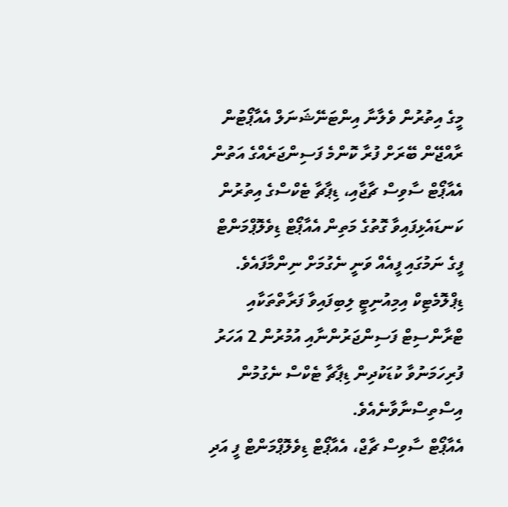މީގެ އިތުރުން ވެލާނާ އިންޓަނޭޝަނަލް އެއާޕޯޓުން ރާއްޖޭން ބޭރަށް ފުރާ ކޮންމެ ފަސިންޖަރެއްގެ އަތުން އެއާޕޯޓް ސާވިސް ޗާޖާއި، ޑިޕާޗާ ޓެކްސްގެ އިތުރުން ކަނޑައެޅިފައިވާ ގޮތުގެ މަތިން އެއާޕޯޓް ޑިވެލޮޕްމަންޓް ފީގެ ނަމުގައި ފީއެއް ވަނީ ނެގުމަށް ނިންމާފައެވެ. ޑިޕްލޮމެޓިކް އިމިއުނިޓީ ލިބިފައިވާ ފަރާތްތަކާއި ޓްރާންސިޓް ފަސިންޖަރުންނާއި އުމުރުން 2 އަހަރު ފުރިހަމަނުވާ ކުޑަކުދިން ޑިޕާޗާ ޓެކްސް ނެގުމުން އިސްތިސްނާވާނެއެވެ.
އެއާޕޯޓް ސާވިސް ޗާޖް، އެއާޕޯޓް ޑިވެލޮޕްމަންޓް ފީ އަދި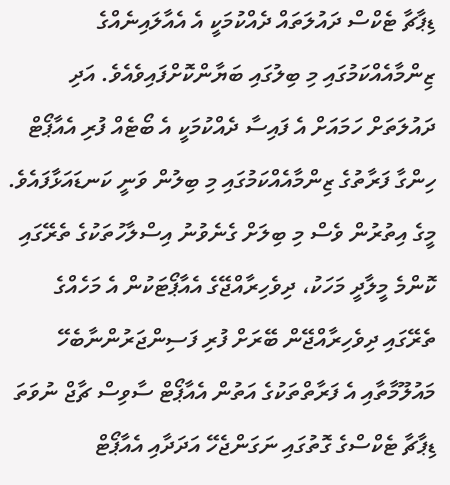ޑިޕާޗާ ޓެކްސް ދައުލަތައް ދެއްކުމަކީ އެ އެއާލައިނެއްގެ ޒިންމާއެއްކަމުގައި މި ބިލުގައި ބަޔާންކޮށްފައިވެއެވެ. އަދި ދައުލަތަށް ހަމައަށް އެ ފައިސާ ދެއްކުމަކީ އެ ބޯޓެއް ފުރި އެއާޕޯޓް ހިންގާ ފަރާތުގެ ޒިންމާއެއްކަމުގައި މި ބިލުން ވަނީ ކަނޑައަޅާފައެވެ.
މީގެ އިތުރުން ވެސް މި ބިލަށް ގެނެވުނު އިސްލާހުތަކުގެ ތެރޭގައި ކޮންމެ މީލާދީ މަހަކު، ދިވެހިރާއްޖޭގެ އެއާޕޯޓަކުން އެ މަހެއްގެ ތެރޭގައި ދިވެހިރާއްޖޭން ބޭރަށް ފުރި ފަސިންޖަރުންނާބެހޭ މައުލޫމާތާއި އެ ފަރާތްތަކުގެ އަތުން އެއާޕޯޓް ސާވިސް ޗާޖް ނުވަތަ ޑިޕާޗާ ޓެކްސްގެ ގޮތުގައި ނަގަންޖެހޭ އަދަދާއި އެއާޕޯޓް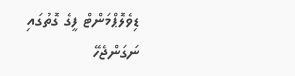ޑިވެލޮޕްމަންޓް ފީގެ ގޮތުގައި ނަގަންޖެހޭ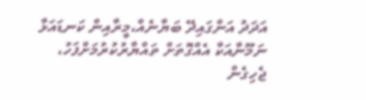އަދަދު އަންގައިދޭ ބަޔާނެއް،މީރާއިން ކަނޑައަޅާ ނަމޫނާއަކާ އެއްގޮތަށް ތައްޔާރުކުރުމަށްފަހު، ޖެހިގެން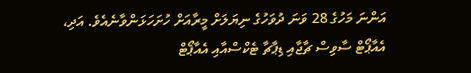އަންނަ މަހުގެ 28 ވަނަ ދުވަހުގެ ނިޔަލަށް މީރާއަށް ހުށަހަޅަންވާނެއެވެ. އަދި، އެއާޕޯޓް ސާވިސް ޗާޖާއި ޑިޕާޗާ ޓެކްސްއާއި އެއާޕޯޓް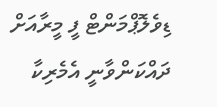ޑިވެލޮޕްމަންޓް ފީ މީރާއަށް ދައްކަންވާނީ އެމެރިކާ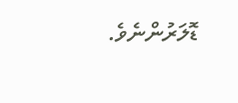ޑޮލަރުންނެވެ.